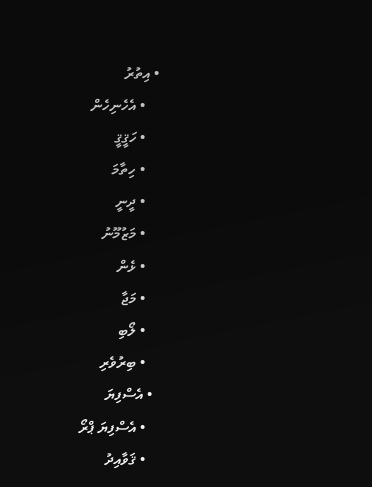• އިތުރު
    • އެހެނިހެން
    • ހަޤީޤީ
    • ހިތާމަ
    • ދީނީ
    • މަޒުމޫނު
    • ޅެން
    • މަޖާ
    • ލޯބި
    • ބިރުވެރި
  • އެސްފިޔަ
    • އެސްފިޔަ ޕްރޯ
    • ޤަވާއިދު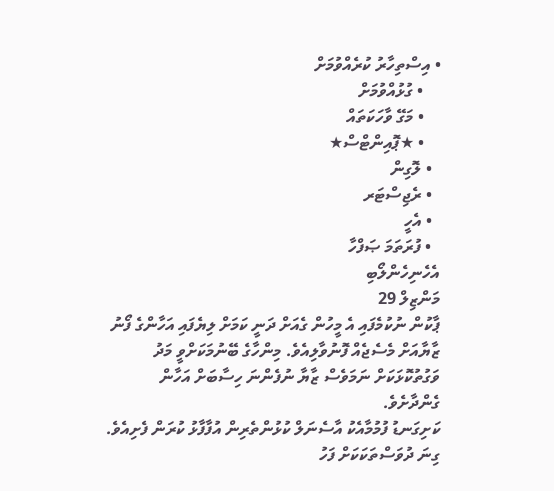• އިސްތިހާރު ކުރެއްވުމަށް
    • ގުޅުއްވުމަށް
    • މަގޭ ވާހަކަތައް
    • ★ޕޮއިންޓްސް★
  • ލޮގިން
  • ރެޖިސްޓަރ
  • އެހީ
  • ފުރަތަމަ ޞަފްހާ
އެހެނިހެންލޯބި
މަންޒިލް 29
ޕާކުން ނުކުމެފައި އެ މީހުން ގެއަށް ދަނީ ކަމަށް ލިޔެފައި އަހާންގެ ފޯނު ޒާޔާއަށް މެސެޖެއް ފޮނުވާލިއެވެ. މިންހާގެ ބޭނުމަކަށްވީ މަދު ވަގުތުކޮޅަކަށް ނަމަވެސް ޒާޔާ ނުފެންނަ ހިސާބަށް އަހާން ގެންދާށެވެ.
ކަށިގަނޑު ފުމުމާއެކު އާސެނަލް ކުޅުންތެރިން އުފާފާޅު ކުރަން ފެށިއެވެ. ގިނަ ދުވަސްތަކަކަށް ފަހު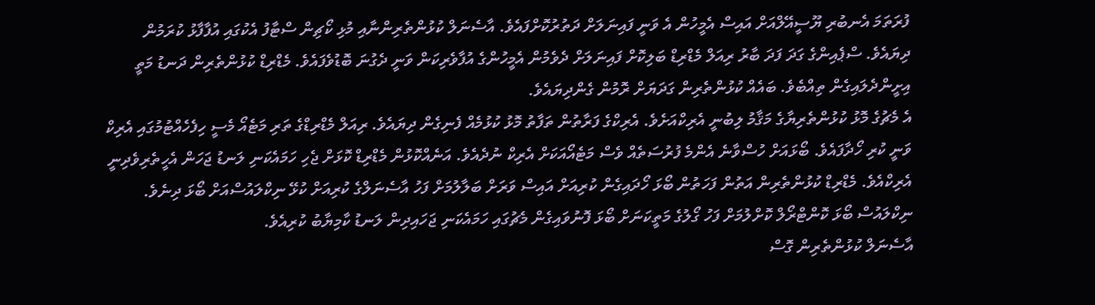ފުރަތަމަ އެނބުރި ޔޫސީއޭލްއަށް އައިސް އެމީހުން އެ ވަނީ ފައިނަލަށް ދަތުރުކޮށްފައެވެ. އާސެނަލް ކުޅުންތެރިންނާއި މުޅި ކޯޗިން ސްޓާފު އެކުގައި އުފާފާޅު ކުރަމުން ދިޔައެވެ. ސްޕެއިންގެ ގަދަ ފަދަ ބާރު ރިއަލް މެޑްރިޑް ބަލިކޮށް ފައިނަލަށް ދެވެމުން އެމީހުންގެ އުފާވެރިކަން ވަނީ ދެގުނަ ބޮޑުވެފައެވެ. މެޑްރިޑް ކުޅުންތެރިން ދަނޑު މަތީ އިށީންދެލައިގެން ތިއްބެވެ. ބައެއް ކުޅުންތެރިން ގަދަޔަށް ރޮމުން ގެންދިޔައެވެ.
އެ މެޗުގެ މޮޅު ކުޅުންތެރިޔާގެ މަޤާމު ލިބުނީ އެރިކްއަށެވެ. އެރިކްގެ ފަރާތުން ތަފާތު މޮޅު ކުޅުމެއް ފެނިގެން ދިޔައެވެ. ރިއަލް މެޑްރިޑްގެ ތަރި މަޓެއޯ މެސީ ހިފެހެއްޓުމުގައި އެރިކް ވަނީ ކުރި ހޯދާފައެވެ. ބޯޅައަށް ހުސްވާނެ އެންމެ ފުރުސަތެއް ވެސް މަޓެއޯއަކަށް އެރިކް ނުދެއެވެ. އަނެއްކޮޅުން މެޑްރިޑް ކޮޅަށް ޖެހި ހަމައެކަނި ލަނޑު ޖަހަން އެހީތެރިވެދިނީ އެރިކްއެވެ. މެޑްރިޑް ކުޅުންތެރިން އަތުން ފަހަތުން ބޯޅަ ހޯދައިގެން ކުރިއަށް އައިސް ވަރަށް ބަލާލުމަށް ފަހު އާސެނަލްގެ ކުރިއަށް ކުޅޭ ނިކްލައުސްއަށް ބޯޅަ ދިނެވެ. ނިކްލައުސް ބޯޅަ ކޮންޓްރޯލް ކޮށްލުމަށް ފަހު ގޯލުގެ މަތީކަނަށް ބޯޅަ ފޮނުވައިގެން މެޗުގައި ހަމައެކަނި ޖަހައިދިން ލަނޑު ކާމިޔާބު ކުރިއެވެ.
އާސެނަލް ކުޅުންތެރިން ގޮސް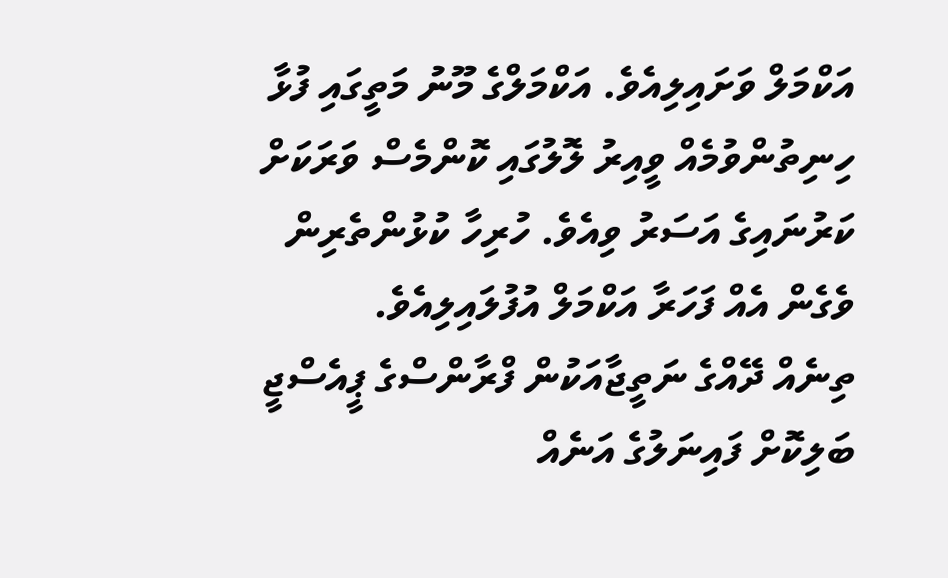އަކްމަލް ވަށައިލިއެވެ. އަކްމަލްގެ މޫނު މަތީގައި ފުޅާ ހިނިތުންވުމެއް ވީއިރު ލޮލުގައި ކޮންމެސް ވަރަކަށް ކަރުނައިގެ އަސަރު ވިއެވެ. ހުރިހާ ކުޅުންތެރިން ވެގެން އެއް ފަހަރާ އަކްމަލް އުފުލައިލިއެވެ.
ތިނެއް ދޭއްގެ ނަތީޖާއަކުން ފްރާންސްގެ ޕީއެސްޖީ ބަލިކޮށް ފައިނަލުގެ އަނެއް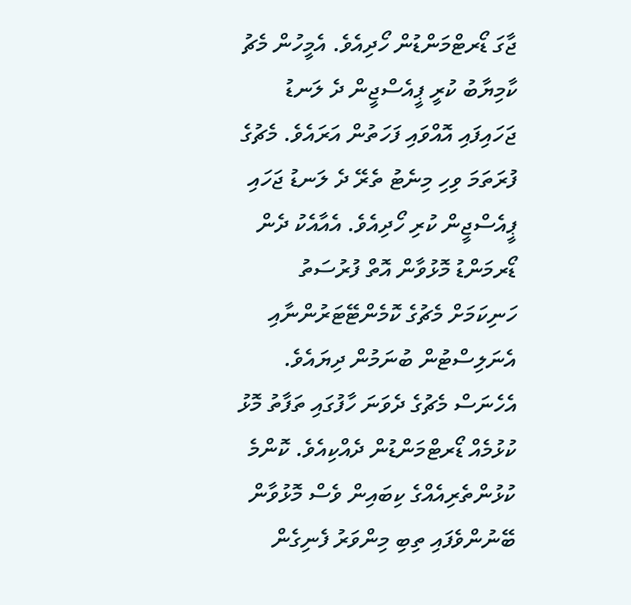ޖާގަ ޑޯރޓްމަންޑުން ހޯދިއެވެ. އެމީހުން މެޗު ކާމިޔާބު ކުރީ ޕީއެސްޖީން ދެ ލަނޑު ޖަހައިފައި އޮއްވައި ފަހަތުން އަރައެވެ. މެޗުގެ ފުރަތަމަ ވިހި މިނެޓު ތެރޭ ދެ ލަނޑު ޖަހައި ޕީއެސްޖީން ކުރި ހޯދިއެވެ. އެއާއެކު ދެން ޑޯރމަންޑު މޮޅުވާން އޮތް ފުރުސަތު ހަނިކަމަށް މެޗުގެ ކޮމެންޓޭޓަރުންނާއި އެނަލިސްޓުން ބުނަމުން ދިޔައެވެ. އެހެނަސް މެޗުގެ ދެވަނަ ހާފުގައި ތަފާތު މޮޅު ކުޅުމެއް ޑޯރޓްމަންޑުން ދެއްކިއެވެ. ކޮންމެ ކުޅުންތެރިއެއްގެ ކިބައިން ވެސް މޮޅުވާން ބޭނުންވެފައި ތިބި މިންވަރު ފެނިގެން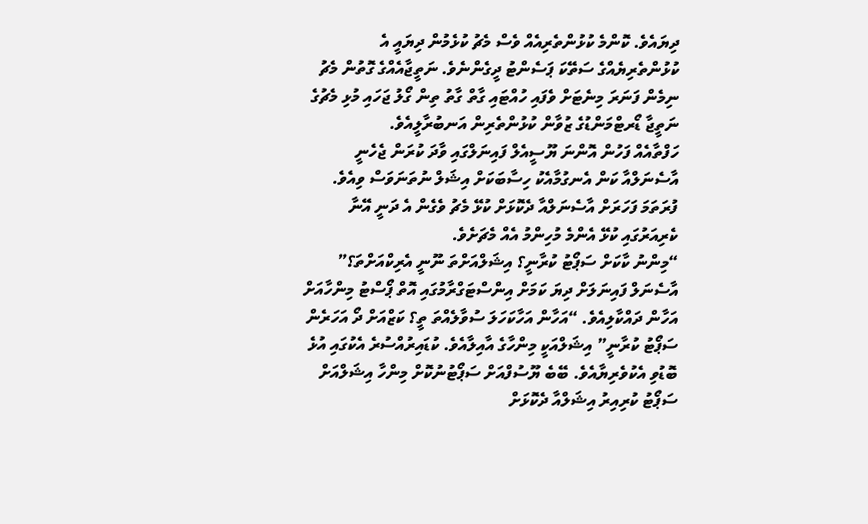ދިޔައެވެ. ކޮންމެ ކުޅުންތެރިއެއް ވެސް މެޗު ކުޅެމުން ދިޔައީ އެ ކުޅުންތެރިޔެއްގެ ސަތޭކަ ޕަސެންޓު ދީގެންނެވެ. ނަތީޖާއެއްގެ ގޮތުން މެޗު ނިމެން ފަނަރަ މިނެޓަށް ވެފައި ހުއްޓައި ގާތް ގާތު ތިން ގޯލު ޖަހައި މުޅި މެޗުގެ ނަތީޖާ ޑޯރޓްމަންޑުގެ ޒުވާން ކުޅުންތެރިން އަނބުރާލީއެވެ.
ހަފްތާއެއް ފަހުން އޮންނަ ޔޫސީއެލް ފައިނަލްގައި ވާދަ ކުރަން ޖެހެނީ އާސެނަލްއާ ކަން އެނގުމާއެކު ހިސާބަކަށް އިޝަލް ނުތަނަވަސް ވިއެވެ. ފުރަތަމަ ފަހަރަށް އާސެނަލްއާ ދެކޮޅަށް ކުޅޭ މެޗު ވެގެން އެ ދަނީ އޭނާ ކެރިއަރުގައި ކުޅޭ އެންމެ މުހިންމު އެއް މެޗަށެވެ.
“މިންނު ކާކަށް ސަޕޯޓު ކުރާނީ؟ އިޝަލްއަށްތަ ނޫނީ އެރިކްއަށްތަ؟” އާސެނަލް ފައިނަލަށް ދިޔަ ކަމަށް އިންސްޓަގްރާމުގައި އޮތް ޕޯސްޓު މިންހާއަށް އަހާން ދައްކާލިއެވެ. “އަހާން އަހާކަހަލަ ސުވާލެއްތަ ތީ؟ ކަޒްއަށް ދޯ އަހަރެން ސަޕޯޓު ކުރާނީ” އިޝަލްއަކީ މިންހާގެ އާއިލާއެވެ. ކުޑައިރުއްސުރެ އެކުގައި އުޅެ ބޮޑުވި އެކުވެރިޔާއެވެ. ބޭބެ ޔޫސުފްއަށް ސަޕޯޓުނުކޮށް މިންހާ އިޝަލްއަށް ސަޕޯޓު ކުރިއިރު އިޝަލްއާ ދެކޮޅަށް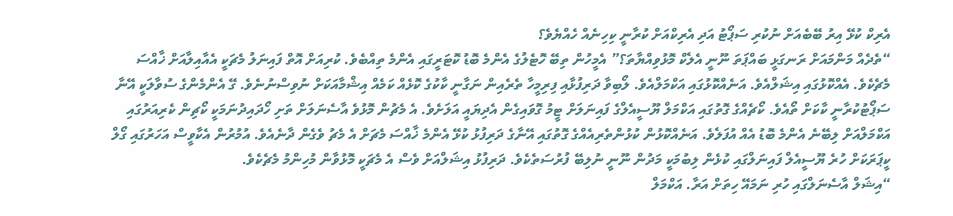އެރިކް ކުޅޭ އިރު ބޭބެއަށް ނުކުރި ސަޕޯޓު އަދި އެރިކްއަށް ކުރާނީ ކިހިނެއް ހެއްޔެވެ؟
“ތެދެއް މަންމައަށް ރަނގަޅީ ބައްޕަތަ ނޫނީ އެލެކް މޮޅުވިއްޔާތަ؟” އެމީހުން ތިބޭ ހޮޓެލުގެ އެންމެ ބޮޑު ކޮޓަރީގައި އެންމެ ތިއްބެވެ. ކުރިއަށް އޮތް ފައިނަލު މެޗަކީ އެއާއިލާއަށް ޚާއްސަ މެޗެކެވެ. އެއްކޮޅުގައި އިޝަލްއެވެ. އަނެއްކޮޅުގައި އަކްމަލްއެވެ. ލޯބިވާ ދަރިފުޅާއި ފިރިމީހާ ތެރެއިން ނަގާނީ ކާކުގެ ކޮޅެއް ކަމެއް އިޝްމާއަކަށް ނުވިސްނުނެވެ. ގޭ އެންމެންގެ ސުވާލަކީ އޭނާ ސަޕޯޓުކުރާނީ ކާކަށް ތޯއެވެ. ކޯޗެއްގެ ގޮތުގައި އަކްމަލް ޔޫސީއެލްގެ ފައިނަލަށް ޓީމު ގޮވައިގެން އެދިޔައީ އަލަށެވެ. އެ މެޗުން މޮޅުވެ އާސެނަލަށް ތަށި ހޯދައިދުނަމަކީ ކޯޗިން ކެރިއަރުގައި އަކްމަލްއަށް ލިބޭނެ އެންމެ ބޮޑު އެއް އުފަލެވެ. އަނެއްކޮޅުން ކުޅުންތެރިއެއްގެ ގޮތުގައި އޭނާގެ ދަރިފުޅު ކުޅޭ އެންމެ ޚާއްސަ މެޗަށް އެ މެޗު ވެގެން ދާނެއެވެ. އުމުރުން އެކާވީސް އަހަރުގައި ގޯލް ކީޕަރަކަށް ހުރެ ޔޫސީއެލް ފައިނަލްގައި ކުޅެން ލިބުމަކީ މަދުން ނޫނީ ނުލިބޭ ފުރުސަތެކެވެ. ދަރިފުޅު އިޝަލްއަށް ވެސް އެ މެޗަކީ މޮޅުވާން މުހިންމު މެޗެކެވެ.
“އިޝަލް އާސެނަލްގައި ހުރި ނަމައޭ ހިތަށް އަރާ. އަކްމަލް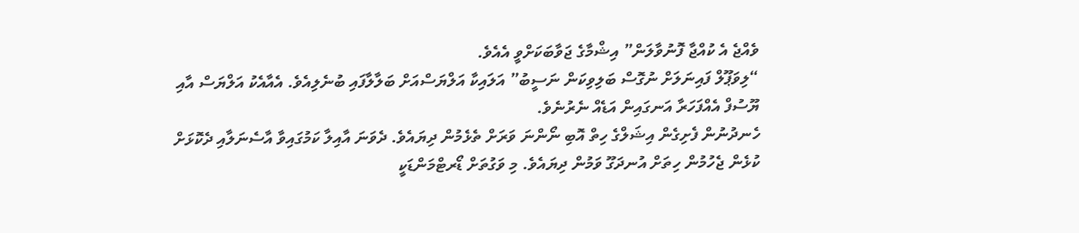ވެއްޖެ އެ ކުއްޖާ ފޮނުވާލަން” އިޝްމާގެ ޖަވާބަކަށްވީ އެއެވެ.
“ލިވަޕޫލް ފައިނަލަށް ނުގޮސް ބަލިވިކަން ނަސީބު” އަލައިކާ އަލްޔަސްއަށް ބަލާލާފައި ބުނެލިއެވެ. އެއާއެކު އަލްޔަސް އާއި ޔޫސުފް އެއްފަހަރާ އަނގައިން އަޑެއް ނެރުނެވެ.
ހެނދުނުން ފެށިގެން އިޝަލްގެ ހިތް އޮބި ނޯންނަ ވަރަށް ތެޅެމުން ދިޔައެވެ. ދެވަނަ އާއިލާ ކަމުގައިވާ އާސެނަލާއި ދެކޮޅަށް ކުޅެން ޖެހުމުން ހިތަށް އުނދަގޫ ވަމުން ދިޔައެވެ. މި ވަގުތަށް ޑޯރޓްމަންޑަކީ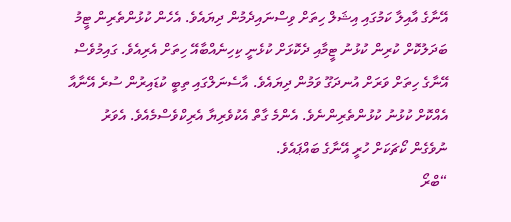އޭނާގެ އާއިލާ ކަމުގައި އިޝަލް ހިތަށް ވިސްނައިދެމުން ދިޔައެވެ. އެހެން ކުޅުންތެރިން ޓީމު ބަދަލުކޮށް ކުރިން ކުޅުނު ޓީމާއި ދެކޮޅަށް ކުޅެނީ ކިހިނެއްބާއޭ ހިތަށް އެރިއެވެ. ގައިމުވެސް އޭނާގެ ހިތަށް ވަރަށް އުނދަގޫ ވަމުން ދިޔައެވެ. އާސެނަލްގައި ތިބީ ކުޑައިރުން ސުރެ އޭނާއާ އެއްކޮށް ކުޅުނު ކުޅުންތެރިންނެވެ. އެންމެ ގާތް އެކުވެރިޔާ އެރިކްވެސްމެއެވެ. އެވަރު ނުވެގެން ކޯޗަކަށް ހުރީ އޭނާގެ ބައްޕައެވެ.
“ބްރޯ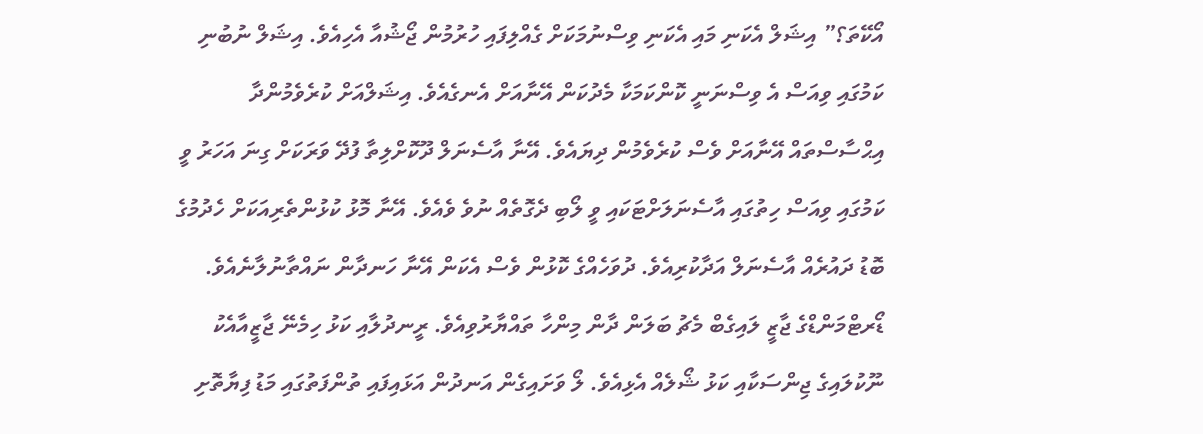އޯކޭތަ؟” އިޝަލް އެކަނި މައި އެކަނި ވިސްނުމަކަށް ގެއްލިފައި ހުރުމުން ޖޯޝުއާ އެހިއެވެ. އިޝަލް ނުބުނި ކަމުގައި ވިއަސް އެ ވިސްނަނީ ކޮންކަމަކާ މެދުކަން އޭނާއަށް އެނގެއެވެ. އިޝަލްއަށް ކުރެވެމުންދާ އިޙްސާސްތައް އޭނާއަށް ވެސް ކުރެވެމުން ދިޔައެވެ. އޭނާ އާސެނަލް ދޫކޮށްލިތާ ފުދޭ ވަރަކަށް ގިނަ އަހަރު ވީ ކަމުގައި ވިއަސް ހިތުގައި އާސެނަލަށްޓަކައި ވީ ލޯބި ދެގޮތެއް ނުވެ ވެއެވެ. އޭނާ މޮޅު ކުޅުންތެރިއަކަށް ހެދުމުގެ ބޮޑު ދައުރެއް އާސެނަލް އަދާކުރިއެވެ. ދުވަހެއްގެ ކޮޅުން ވެސް އެކަން އޭނާ ހަނދާން ނައްތާނުލާނެއެވެ.
ޑޯރޓްމަންޑްގެ ޖާޒީ ލައިގެބް މެޗު ބަލަން ދާން މިންހާ ތައްޔާރުވިއެވެ. ރީނދުލާއި ކަޅު ހިމެނޭ ޖާޒީއާއެކު ނޫކުލައިގެ ޖިންސަކާއި ކަޅު ޝޯލެއް އެޅިއެވެ. ލޯ ވަށައިގެން އަނދުން އަޅައިފައި ތުންފަތުގައި މަޑު ފިޔާތޮށި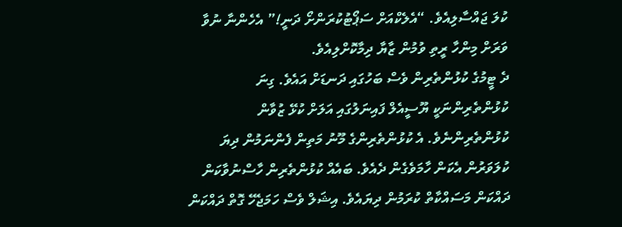ކުލަ ޖައްސާލިއެވެ. “އެލެކްއަށް ސަޕޯޓުކުރަންށޯ ދަނީ!” އެހެންނާ ނުވާ ވަރަށް މިންހާ ރީތި ވުމުން ޒާޔާ ދިމާކޮށްލިއެވެ.
ދެ ޓީމުގެ ކުޅުންތެރިން ވެސް ބަހުގައި ދަނޑަށް އައެވެ. ގިނަ ކުޅުންތެރިންނަކީ ޔޫސީއެލް ފައިނަލުގައި އަލަށް ކުޅޭ ޒުވާން ކުޅުންތެރިންނެވެ. އެ ކުޅުންތެރިންގެ މޫނު މަތިން ފެންނަމުން ދިޔަ ކުލަވަރުން އެކަން ހާމަވެގެން ދެއެވެ. ބައެއް ކުޅުންތެރިން ހާސްނުވާކަން ދައްކަން މަސައްކާތް ކުރަމުން ދިޔައެވެ. އިޝަލް ވެސް ހަމަޖެހޭ ގޮތް ދައްކަން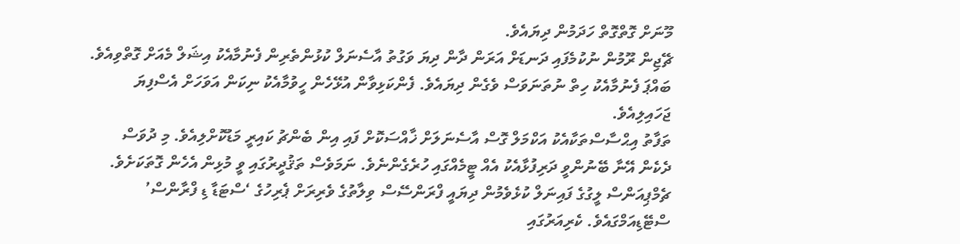މޫނަށް ގޮތްގޮތް ހަދަމުން ދިޔައެވެ.
ޗޭޖިން ރޫމުން ނުކުމެފައި ދަނޑަށް އަރަން ދާން ދިޔަ ވަގުތު އާސެނަލް ކުޅުންތެރިން ފެނުމާއެކު އިޝަލް މެއަށް ގޮތްވިއެވެ. ބައްޕަ ފެނުމާއެކު ހިތް ނުތަނަވަސް ވެގެން ދިޔައެވެ. ފެންކަޅިވާން އުޅޭހެން ހީވުމާއެކު ނިކަން އަވަހަށް އެސްފިޔަ ޖަހައިލިއެވެ.
ތަފާތު އިޙްސާސްތަކާއެކު އަކްމަލް ގޮސް އާސެނަލަށް ޚާއްސަކޮށް ފައި އިން ބެންޗު ކައިރީ މަޑުކޮށްލިއެވެ. މި ދުވަސް ދެކެން އޭނާ ބޭނުންވީ ދަރިފުޅާއެކު އެއް ޓީމެއްގައި ހުރެގެންނެވެ. ނަމަވެސް ތަޤުދީރުގައި ވީ މުޅިން އެހެން ގޮތަކަށެވެ.
ޗެމްޕިއަންސް ލީގުގެ ފައިނަލް ކުޅެވެމުން ދިޔައީ ފްރަންސޭސް ވިލާތުގެ ވެރިރަށް ޕެރިހުގެ ‘ސްޓަޑާ ޑި ފްރާންސް’ ސްޓޭޑިއަމްގައެވެ. ކެރިއަރުގައި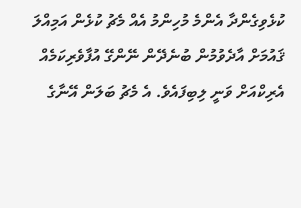ކުޅެވިގެންދާ އެންމެ މުހިންމު އެއް މެޗު ކުޅެން އަމިއްލަ ޤައުމަށް އާދެވުމުން ބުނެދޭން ނޭންގޭ އުފާވެރިކަމެއް އެރިކްއަށް ވަނީ ލިބިފައެވެ. އެ މެޗު ބަލަން އޭނާގެ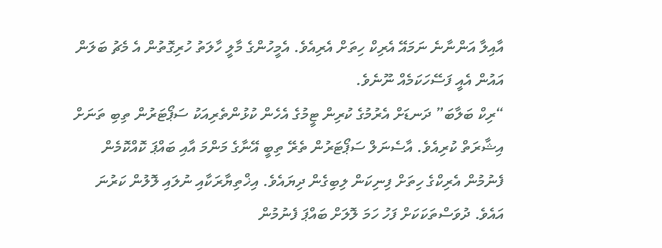އާއިލާ އަންނާނެ ނަމައޭ އެރިކް ހިތަށް އެރިއެވެ. އެމީހުންގެ މާލީ ހާލަތު ހުރިގޮތުން އެ މެޗު ބަލަން އައުން އެއީ ފަސޭހަކަމެއް ނޫނެވެ.
“ރިކް ބަލާބަ” ދަނޑަށް އެރުމުގެ ކުރިން ޓީމުގެ އެހެން ކުޅުންތެރިއަކު ސަޕޯޓަރުން ތިބި ތަނަށް އިޝާރަތް ކުރިއެވެ. އާސެނަލް ސަޕޯޓަރުން ތެރޭ ތިބީ އޭނާގެ މަންމަ އާއި ބައްޕަ ކޮއްކޮމެން ފެނުމުން އެރިކްގެ ހިތަށް ފިނިކަން ލިބިގެން ދިޔައެވެ. އިޚްތިޔާރަކާއި ނުލައި ލޮލުން ކަރުނަ އައެވެ. ދުވަސްތަކަކަށް ފަހު ހަމަ ލޮލަށް ބައްޕަ ފެނުމުން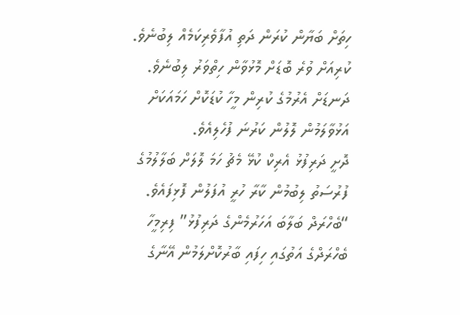ހިތަށް ބަޔާން ކުރަން ދަތި އުފާވެރިކަމެއް ލިބުނެވެ. ކުރިއަށް ވުރެ ބޮޑަށް މޮޅުވާން ހިތްވަރު ލިބުނެވެ. ދަނޑަށް އެރުމުގެ ކުރިން މީހާ ކުޑަކޮށް ހަމައަކަށް އަޅުވާލަމުން ލޮލުން ކަރުނަ ފުހެލިއެވެ.
ދޮށީ ދަރިފުޅު އެރިކް ކުޅޭ މެޗު ހަމަ ލޮލަށް ބަލާލުމުގެ ފުރުސަތު ލިބުމުން ކާރާ ހުރީ އުފަލުން ފޮޅިފައެވެ. “ބެހްރަދް ބަލާބަ އަހަރުމެންގެ ދަރިފުޅު” ފިރިމީހާ ބެހްރަދްގެ އަތުގައި ހިފައި ބާރުކޮށްލަމުން އޭނާގެ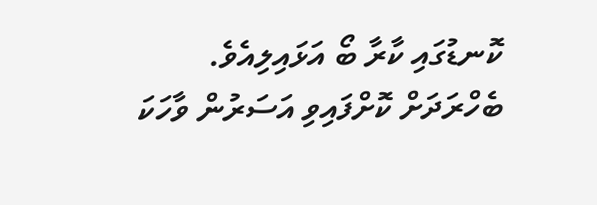ކޮނޑުގައި ކާރާ ބޯ އަޅައިލިއެވެ. ބެހްރަދަށް ކޮށްފައިވި އަސަރުން ވާހަކަ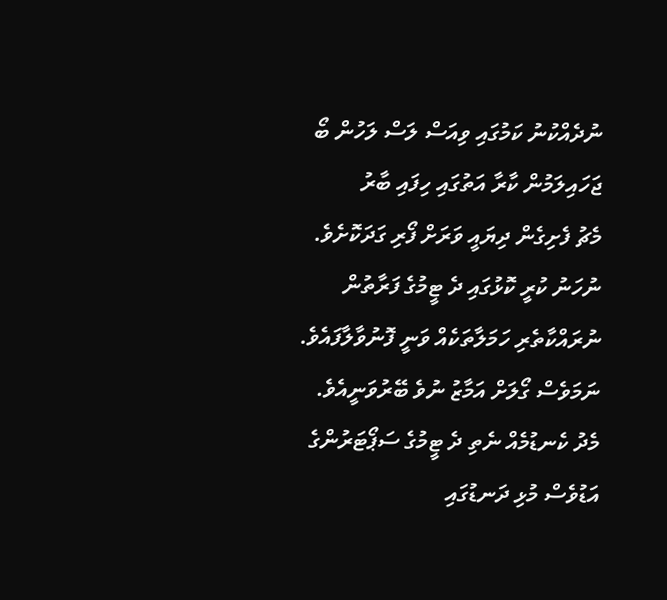ނުދެއްކުނު ކަމުގައި ވިއަސް ލަސް ލަހުން ބޯ ޖަހައިލަމުން ކާރާ އަތުގައި ހިފައި ބާރު
މެޗު ފެށިގެން ދިޔައީ ވަރަށް ފޯރި ގަދަކޮށެވެ. ނުހަނު ކުރީ ކޮޅުގައި ދެ ޓީމުގެ ފަރާތުން ނުރައްކާތެރި ހަމަލާތަކެއް ވަނީ ފޮނުވާލާފައެވެ. ނަމަވެސް ގޯލަށް އަމާޒު ނުވެ ބޭރުވަނީއެވެ.
މެދު ކެނޑުމެއް ނެތި ދެ ޓީމުގެ ސަޕޯޓަރުންގެ އަޑުވެސް މުޅި ދަނޑުގައި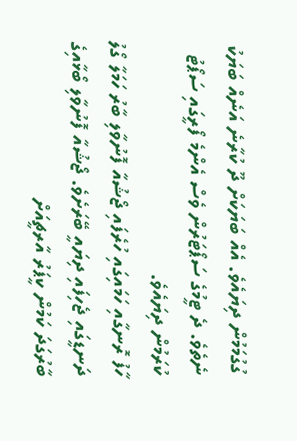ގުގުމަމުން ދިޔައެވެ. އެއް ބަޔަކަށް ދޫ ކުރާނެ އަނެއް ބަޔަކު ނެތެވެ. ދެ ޓީމުގެ ސަޕޯޓަރުން ވެސް އެންމެ ފޯރީގައި ސަޕޯޓު ކުރަމުން ދިޔައެވެ.
ހާފު ރޮނގާއި ހަމައިގައި ހުރެފައި ޖޯޝުއާ ފޮނުވާލި ބާރު ހަމަލާ ގޯލު ދަނޑީގައި ޖެހިފައި ދިޔައީ ބޭރަށެވެ. ޖޯޝުއާ ފޮނުވާލި ބޯޅާއިގެ ބާރުގަދަ ކަމުން ކީޕަރު އާރޗީއަށް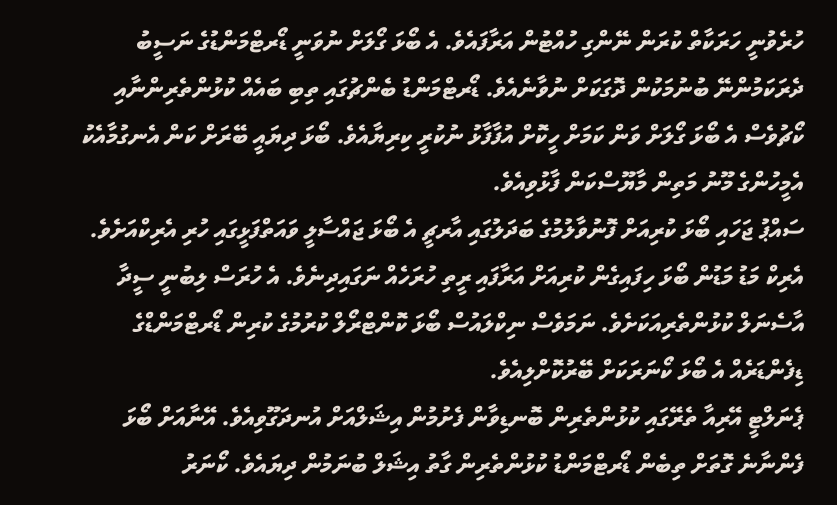ހުރެވުނީ ހަރަކާތް ކުރަން ނޭންގި ހުއްޓުން އަރާފައެވެ. އެ ބޯޅަ ގޯލަށް ނުވަނީ ޑޯރޓްމަންޑުގެ ނަސީބު ދެރަކަމުންނޭ ބުނުމަކުން ދޮގަކަށް ނުވާނެއެވެ. ޑޯރޓްމަންޑު ބެންޗުގައި ތިބި ބައެއް ކުޅުންތެރިންނާއި ކޯޗުވެސް އެ ބޯޅަ ގޯލަށް ވަން ކަމަށް ހީކޮށް އުފާފާޅު ނުކުރީ ކިރިޔާއެވެ. ބޯޅަ ދިޔައީ ބޭރަށް ކަން އެނގުމާއެކު އެމީހުންގެ މޫނު މަތިން މާޔޫސްކަން ފާޅުވިއެވެ.
ސައްޕު ޖަހައި ބޯޅަ ކުރިއަށް ފޮނުވާލުމުގެ ބަދަލުގައި އާރޗީ އެ ބޯޅަ ޖައްސާލީ ވައަތްފަޅީގައި ހުރި އެރިކްއަށެވެ. އެރިކް މަޑު މަޑުން ބޯޅަ ހިފައިގެން ކުރިއަށް އަރާފައި ރީތި ހުރަހެއް ނަގައިދިނެވެ. އެ ހުރަސް ލިބުނީ ސީދާ އާސެނަލް ކުޅުންތެރިއަކަށެވެ. ނަމަވެސް ނިކްލައުސް ބޯޅަ ކޮންޓްރޯލް ކުރުމުގެ ކުރިން ޑޯރޓްމަންޑްގެ ޑިފެންޑަރެއް އެ ބޯޅަ ކޯނަރަކަށް ބޭރުކޮށްލިއެވެ.
ޕެނަލްޓީ އޭރިއާ ތެރޭގައި ކުޅުންތެރިން ބޮނޑިވާން ފެށުމުން އިޝަލްއަށް އުނދަގޫވިއެވެ. އޭނާއަށް ބޯޅަ ފެންނާނެ ގޮތަށް ތިބެން ޑޯރޓްމަންޑު ކުޅުންތެރިން ގާތު އިޝަލް ބުނަމުން ދިޔައެވެ. ކޯނަރު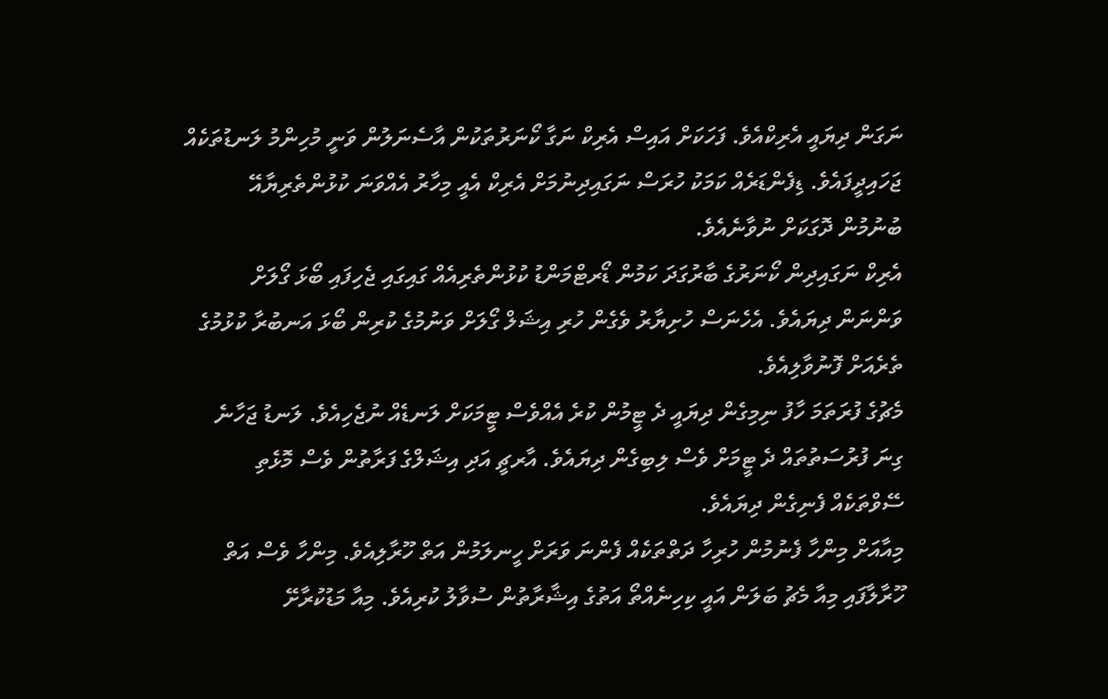ނަގަން ދިޔައީ އެރިކްއެވެ. ފަހަކަށް އައިސް އެރިކް ނަގާ ކޯނަރުތަކުން އާސެނަލުން ވަނީ މުހިންމު ލަނޑުތަކެއް ޖަހައިދީފައެވެ. ޑިފެންޑަރެއް ކަމަކު ހުރަސް ނަގައިދިނުމަށް އެރިކް އެއީ މިހާރު އެއްވަނަ ކުޅުންތެރިޔާއޭ ބުނުމުން ދޮގަކަށް ނުވާނެއެވެ.
އެރިކް ނަގައިދިން ކޯނަރުގެ ބާރުގަދަ ކަމުން ޑޯރޓްމަންޑު ކުޅުންތެރިއެއް ގައިގައި ޖެހިފައި ބޯޅަ ގޯލަށް ވަންނަން ދިޔައެވެ. އެހެނަސް ހުށިޔާރު ވެގެން ހުރި އިޝަލް ގޯލަށް ވަނުމުގެ ކުރިން ބޯޅަ އަނބުރާ ކުޅުމުގެ ތެރެއަށް ފޮނުވާލިއެވެ.
މެޗުގެ ފުރަތަމަ ހާފު ނިމިގެން ދިޔައީ ދެ ޓީމުން ކުރެ އެއްވެސް ޓީމަކަށް ލަނޑެއް ނުޖެހިއެވެ. ލަނޑު ޖަހާނެ ގިނަ ފުރުސަތުތައް ދެ ޓީމަށް ވެސް ލިބިގެން ދިޔައެވެ. އާރޗީ އަދި އިޝަލްގެ ފަރާތުން ވެސް މޮޅެތި ސޭވްތަކެއް ފެނިގެން ދިޔައެވެ.
މިއާއަށް މިންހާ ފެނުމުން ހުރިހާ ދަތްތަކެއް ފެންނަ ވަރަށް ހީނލަމުން އަތް ހޫރާލިއެވެ. މިންހާ ވެސް އަތް ހޫރާލާފައި މިއާ މެޗު ބަލަން އައީ ކިހިނެއްތޯ އަތުގެ އިޝާރާތުން ސުވާލު ކުރިއެވެ. މިއާ މަޑުކުރާށޭ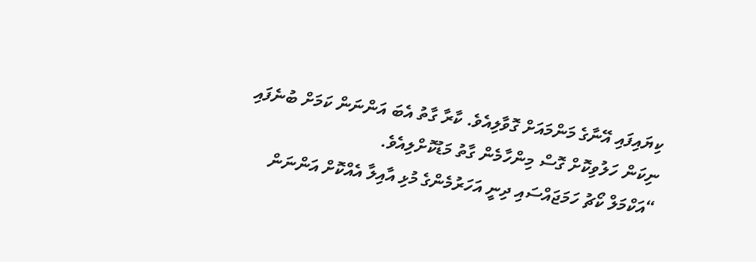ކިޔައިފައި އޭނާގެ މަންމައަށް ގޮވާލިއެވެ. ކާރާ ގާތު އެބަ އަންނަން ކަމަށް ބުނެފައި ނިކަން ހަލުވިކޮށް ގޮސް މިންހާމެން ގާތު މަޑުކޮށްލިއެވެ.
“އަކްމަލް ކޯޗު ހަމަޖައްސައި ދިނީ އަހަރުމެންގެ މުޅި އާއިލާ އެއްކޮށް އަންނަން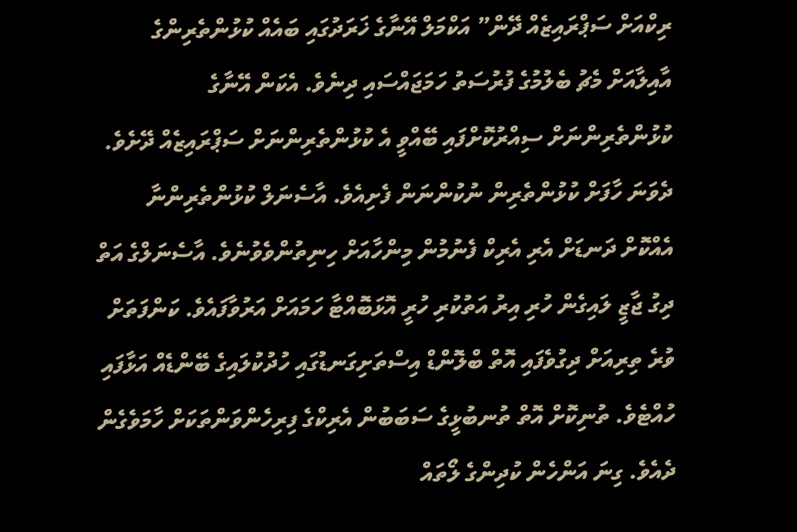ރިކްއަށް ސަޕްރައިޒެއް ދޭން” އަކްމަލް އޭނާގެ ޚަރަދުގައި ބައެއް ކުޅުންތެރިންގެ އާއިލާއަށް މެޗު ބެލުމުގެ ފުރުސަތު ހަމަޖައްސައި ދިނެވެ. އެކަން އޭނާގެ ކުޅުންތެރިންނަށް ސިއްރުކޮށްފައި ބޭއްވީ އެ ކުޅުންތެރިންނަށް ސަޕްރައިޒެއް ދޭށެވެ.
ދެވަނަ ހާފަށް ކުޅުންތެރިން ނުކުންނަން ފެށިއެވެ. އާސެނަލް ކުޅުންތެރިންނާ އެއްކޮށް ދަނޑަށް އެރި އެރިކް ފެނުމުން މިންހާއަށް ހިނިތުންވެވުނެވެ. އާސެނަލްގެ އަތް ދިގު ޖާޒީ ލައިގެން ހުރި އިރު އަތުކުރި ހުރީ އޮޅަބޮއްޓާ ހަމައަށް އަރުވާފައެވެ. ކަންފަތަށް ވުރެ ތިރިއަށް ދިގުވެފައި އޮތް ބްލޮންޑް އިސްތަށިގަނޑުގައި ހުދުކުލައިގެ ބޭންޑެއް އަޅާފައި ހުއްޓެވެ. ތުނިކޮށް އޮތް ތުނބުޅީގެ ސަބަބުން އެރިކްގެ ފިރިހެންވަންތަކަށް ހާމަވެގެން ދެއެވެ. ގިނަ އަންހެން ކުދިންގެ ލޯތައް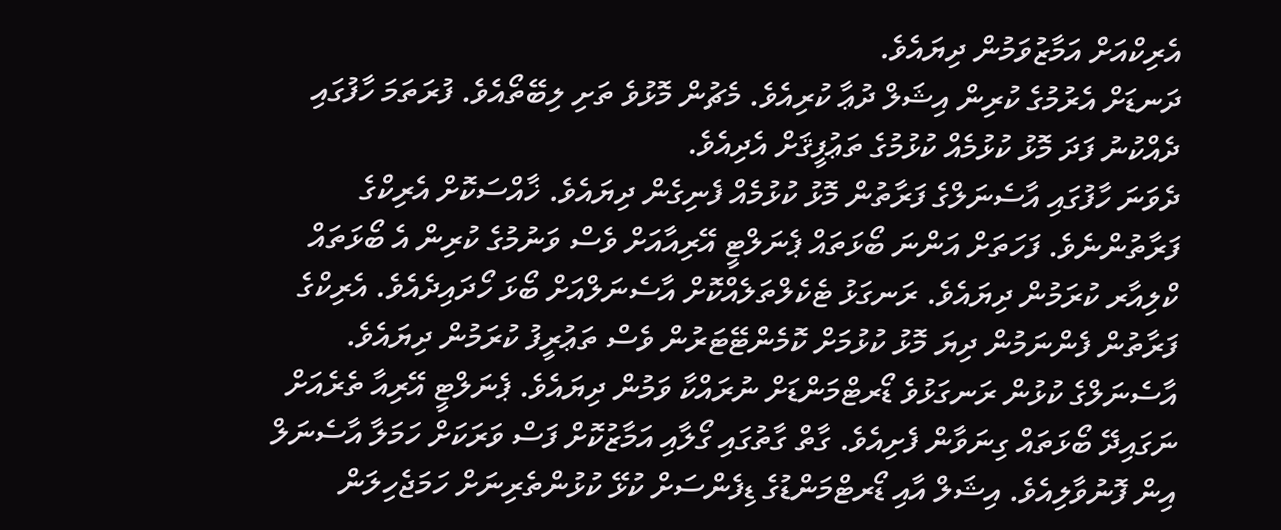އެރިކްއަށް އަމާޒުވަމުން ދިޔައެވެ.
ދަނޑަށް އެރުމުގެ ކުރިން އިޝަލް ދުޢާ ކުރިއެވެ. މެޗުން މޮޅުވެ ތަށި ލިބޭތޯއެވެ. ފުރަތަމަ ހާފުގައި ދެއްކުނު ފަދަ މޮޅު ކުޅުމެއް ކުޅުމުގެ ތަޢުފީޤަށް އެދިއެވެ.
ދެވަނަ ހާފުގައި އާސެނަލްގެ ފަރާތުން މޮޅު ކުޅުމެއް ފެނިގެން ދިޔައެވެ. ޚާއްސަކޮށް އެރިކްގެ ފަރާތުންނެވެ. ފަހަތަށް އަންނަ ބޯޅަތައް ޕެނަލްޓީ އޭރިއާއަށް ވެސް ވަނުމުގެ ކުރިން އެ ބޯޅަތައް ކްލިއާރ ކުރަމުން ދިޔައެވެ. ރަނގަޅު ޓެކެލްތަލެއްކޮށް އާސެނަލްއަށް ބޯޅަ ހޯދައިދެއެވެ. އެރިކްގެ ފަރާތުން ފެންނަމުން ދިޔަ މޮޅު ކުޅުމަށް ކޮމެންޓޭޓަރުން ވެސް ތަޢުރީފު ކުރަމުން ދިޔައެވެ.
އާސެނަލްގެ ކުޅުން ރަނގަޅުވެ ޑޯރޓްމަންޑަށް ނުރައްކާ ވަމުން ދިޔައެވެ. ޕެނަލްޓީ އޭރިއާ ތެރެއަށް ނަގައިދޭ ބޯޅަތައް ގިނަވާން ފެށިއެވެ. ގާތް ގާތުގައި ގޯލާއި އަމާޒުކޮށް ފަސް ވަރަކަށް ހަމަލާ އާސެނަލް އިން ފޮނުވާލިއެވެ. އިޝަލް އާއި ޑޯރޓްމަންޑުގެ ޑިފެންސަށް ކުޅޭ ކުޅުންތެރިނަށް ހަމަޖެހިލަން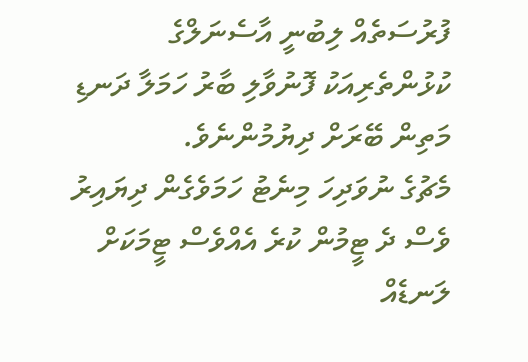ފުރުސަތެއް ލިބުނީ އާސެނަލްގެ ކުޅުންތެރިއަކު ފޮނުވާލި ބާރު ހަމަލާ ދަނޑި މަތިން ބޭރަށް ދިޔުމުންނެވެ.
މެޗުގެ ނުވަދިހަ މިނެޓު ހަމަވެގެން ދިޔައިރު ވެސް ދެ ޓީމުން ކުރެ އެއްވެސް ޓީމަކަށް ލަނޑެއް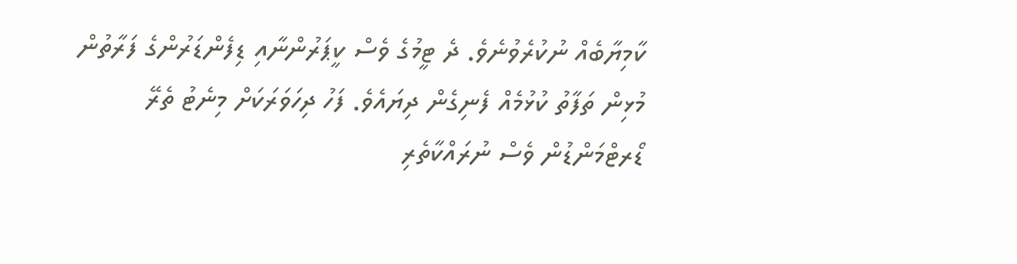ކާމިޔާބެއް ނުކުރެވުނެވެ. ދެ ޓީމުގެ ވެސް ކީޕަރުންނާއި ޑިފެންޑަރުންގެ ފަރާތުން މުޅިން ތަފާތު ކުޅުމެއް ފެނިގެން ދިޔައެވެ. ފަހު ދިހަވަރަކަށް މިނެޓު ތެރޭ ޑޯރޓްމަންޑުން ވެސް ނުރައްކާތެރި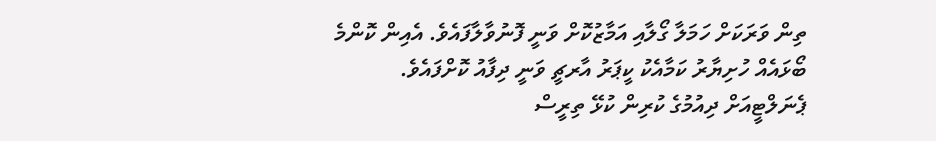ތިން ވަރަކަށް ހަމަލާ ގޯލާއި އަމާޒުކޮށް ވަނީ ފޮނުވާލާފައެވެ. އެއިން ކޮންމެ ބޯޅައެއް ހުށިޔާރު ކަމާއެކު ކީޕަރު އާރޗީ ވަނީ ދިފާއު ކޮށްފައެވެ.
ޕެނަލްޓީއަށް ދިއުމުގެ ކުރިން ކުޅޭ ތިރީސް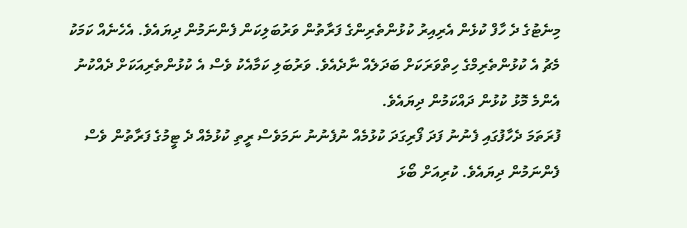މިނެޓުގެ ދެ ހާފް ކުޅެން އެރިއިރު ކުޅުންތެރިންގެ ފަރާތުން ވަރުބަލިކަން ފެންނަމުން ދިޔައެވެ. އެހެނެއް ކަމަކު މެޗު އެ ކުޅުންތެރިމްގެ ހިތްވަރަކަށް ބަދަލެއް ނާދެއެވެ. ވަރުބަލި ކަމާއެކު ވެސް އެ ކުޅުންތެރިއަކަށް ދެއްކުނު އެންމެ މޮޅު ކުޅުން ދައްކަމުން ދިޔައެވެ.
ފުރަތަމަ ދެހާފުގައި ފެނުނު ފަދަ ފޯރިގަދަ ކުޅުމެއް ނުފެނުނު ނަމަވެސް ރީތި ކުޅުމެއް ދެ ޓީމުގެ ފަރާތުން ވެސް ފެންނަމުން ދިޔައެވެ. ކުރިއަށް ބޯޅަ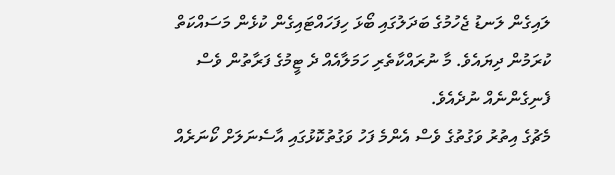ލައިގެން ލަނޑު ޖެހުމުގެ ބަދަލުގައި ބޯޅަ ހިފަހައްޓައިގެން ކުޅެން މަސައްކަތް ކުރަމުން ދިޔައެވެ. މާ ނުރައްކާތެރި ހަމަލާއެއް ދެ ޓީމުގެ ފަރާތުން ވެސް ފެނިގެންނެއް ނުދެއެވެ.
މެޗުގެ އިތުރު ވަގުތުގެ ވެސް އެންމެ ފަހު ވަގުތުކޮޅުގައި އާސެނަލަށް ކޯނަރެއް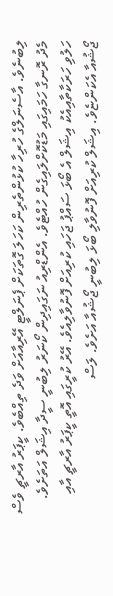ލިބުނެވެ. އާސެނަލްގެ ހުރިހާ ކުޅުންތެރިން ކަހަލަ ގޮތަކަށް ޕެނަލްޓީ އޭރިއާއަށް ވަދެ ތިއްބެވެ. ކީޕަރު އާރޗީ ވެސް މެދު ރޮނގާ ހަމައިގައި މަޑުކޮށްލައިގެން ހުއްޓެވެ. އެންޑްރިއު ނަގައިދިން ކޯނަރު ލިބުނީ ސީދާ އިޝަލް އަތަށެވެ. ހަލުވި ހަރަކާތާއިއެކު އިޝަލް އެ ބޯޅަ ސައްޕު ޖަހައި ކުރިއަށް ފޮނުވާލިއެވެ. އޭރު ކުރީގައި އޮތީ ކީޕަރު އާރޗީ އާއި ޖޯޝުއާ އެކަންޏެވެ. އިޝަލް ކުރިއަށް ފޮނުވާލި ބޯޅަ ލިބުނީ ޖޯޝުއާ އަށެވެ. ލަސް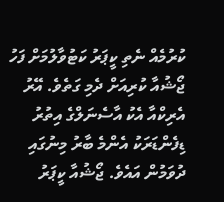ކުރުމެއް ނެތި ކީޕަރު ކަޓުވާލުމަށް ފަހު ޖޯޝުއާ ކުރިއަށް ދެމި ގަތެވެ. އޭރު އެރިކްއާ އެކު އާސެނަލްގެ އިތުރު ޑިފެންޑަރަކު އެންމެ ބާރު މިނުގައި ދުވަމުން އައެވެ. ޖޯޝުއާ ކީޕަރު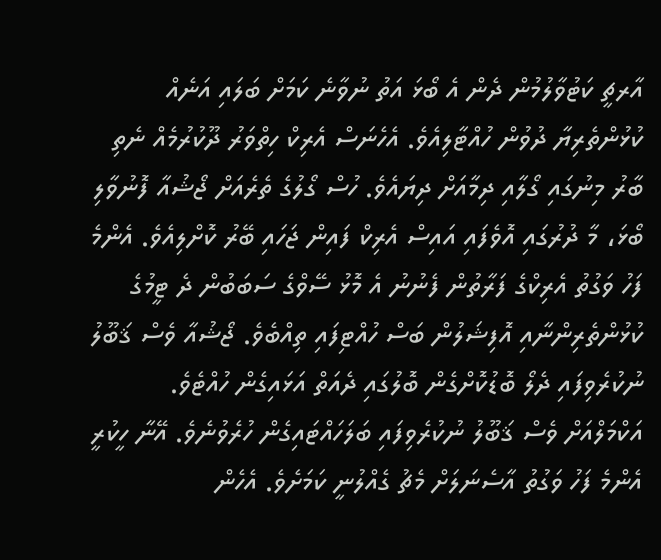އާރޗީ ކަޓުވާލުމުން ދެން އެ ބޯޅަ އަތު ނުވާނެ ކަމަށް ބަލައި އަނެއް ކުޅުންތެރިޔާ ދުވުން ހުއްޓާލިއެވެ. އެހެނަސް އެރިކް ހިތްވަރު ދޫކުރުމެއް ނެތި ބާރު މިނުގައި ގޯލާއި ދިމާއަށް ދިޔައެވެ. ހުސް ގޯލުގެ ތެރެއަށް ޖޯޝުއާ ފޮނުވާލި ބޯޅަ، މާ ދުރުގައި އޮވެފައި އައިސް އެރިކް ފައިން ޖަހައި ބޭރު ކޮށްލިއެވެ. އެންމެ ފަހު ވަގުތު އެރިކްގެ ފަރާތުން ފެނުނު އެ މޮޅު ސޭވްގެ ސަބަބުން ދެ ޓީމުގެ ކުޅުންތެރިންނާއި އޮފިޝަލުން ބަސް ހުއްޓިފައި ތިއްބެވެ. ޖޯޝުއާ ވެސް ޤަބޫލު ނުކުރެވިފައި ދެލޯ ބޮޑުކޮށްގެން ބޮލުގައި ދެއަތް އަޅައިގެން ހުއްޓެވެ.
އަކްމަލްއަށް ވެސް ޤަބޫލު ނުކުރެވިފައި ބަލަހައްޓައިގެން ހުރެވުނެވެ. އޭނާ ހީކުރީ އެންމެ ފަހު ވަގުތު އާސެނަލަށް މެޗު ގެއްލުނީ ކަމަށެވެ. އެހެން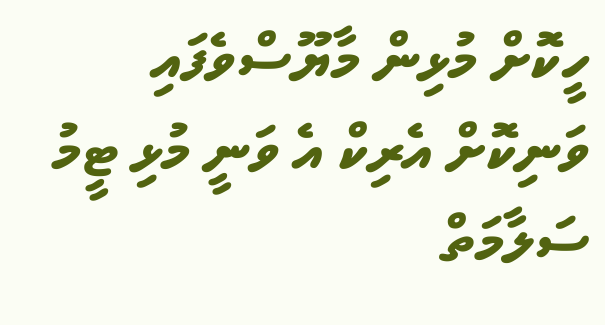ހީކޮށް މުޅިން މާޔޫސްވެފައި ވަނިކޮށް އެރިކް އެ ވަނީ މުޅި ޓީމު ސަލާމަތް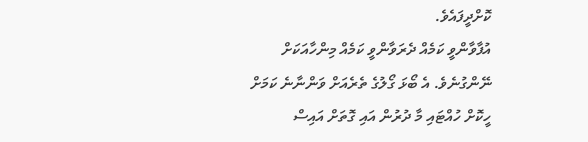ކޮށްދީފައެވެ.
އުފާވާންވީ ކަމެއް ދެރަވާންވީ ކަމެއް މިންހާއަކަށް ނޭންގުނެވެ. އެ ބޯޅަ ގޯލުގެ ތެރެއަށް ވަންނާނެ ކަމަށް ހީކޮށް ހުއްޓައި މާ ދުރުން އައި ގޮތަށް އައިސް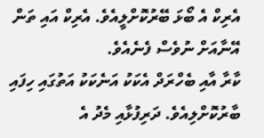އެރިކް އެ ބޯޅަ ބޭރުކޮށްލީއެވެ. އެރިކް އައި ތަން އޭނާއަށް ނުވެސް ފެނެއެވެ.
ކާރާ އާއި ބެހްރަދް އެކަކު އަނެކަކު އަތުގައި ހިފައި ބާރުކޮށްލިއެވެ. ދަރިފުޅާއި މެދު އެ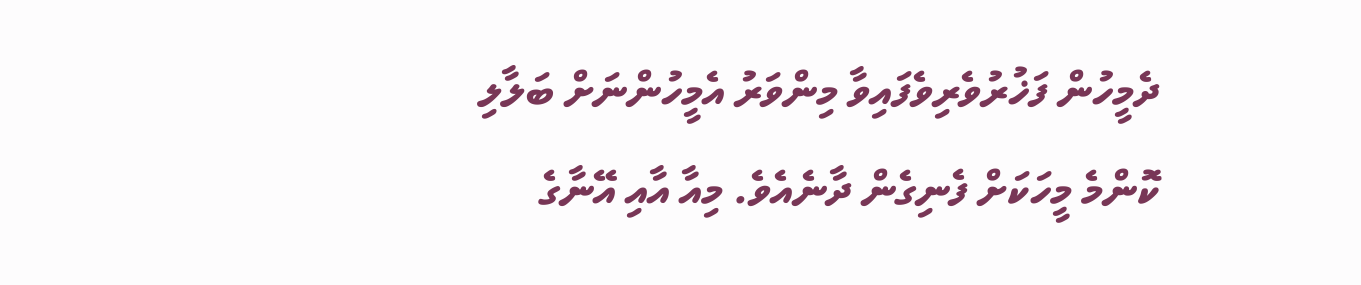ދެމީހުން ފަޚުރުވެރިވެފައިވާ މިންވަރު އެމީހުންނަށް ބަލާލި ކޮންމެ މީހަކަށް ފެނިގެން ދާނެއެވެ. މިއާ އާއި އޭނާގެ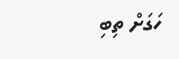ހަގަށް ތިބި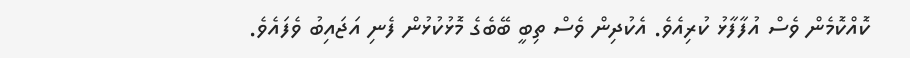ކޮއްކޮމެން ވެސް އުފާފާޅު ކުރިއެވެ. އެކުދިން ވެސް ތިބީ ބޭބެގެ މޮޅުކުޅުން ފެނި އަޖައިބު ވެފައެވެ.